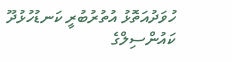ހުވަދުއަތޮޅު އުތުރުބުރީ ކަނޑުހުޅުދޫ ކައުންސިލްގެ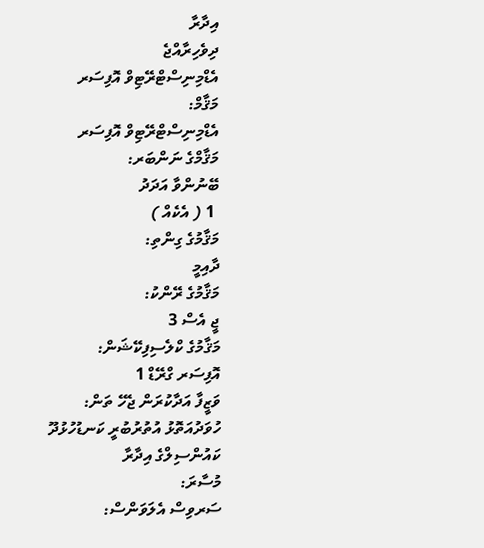އިދާރާ
ދިވެހިރާއްޖެ
އެޑްމިނިސްޓްރޭޓިވް އޮފިސަރ
މަޤާމް:
އެޑްމިނިސްޓްރޭޓިވް އޮފިސަރ
މަޤާމްގެ ނަންބަރ:
ބޭނުންވާ އަދަދު
 1 ( އެކެއް )
މަޤާމުގެ ގިންތި:
ދާއިމީ
މަޤާމުގެ ރޭންކު:
ޖީ އެސް 3
މަޤާމުގެ ކްލެސިފިކޭޝަން:
އޮފިސަރ ގްރޭޑް 1
ވަޒީފާ އަދާކުރަން ޖެހޭ ތަން:
ހުވަދުއަތޮޅު އުތުރުބުރީ ކަނޑުހުޅުދޫ ކައުންސިލްގެ އިދާރާ
މުސާރަ:
ސަރވިސް އެލަވަންސް: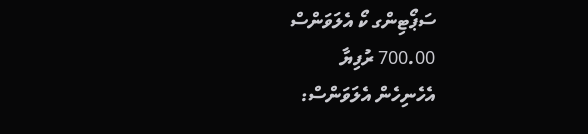ސަޕޯޓިންގ ކޯ އެލަވަންސް
700.00 ރުފިޔާ
އެހެނިހެން އެލަވަންސް: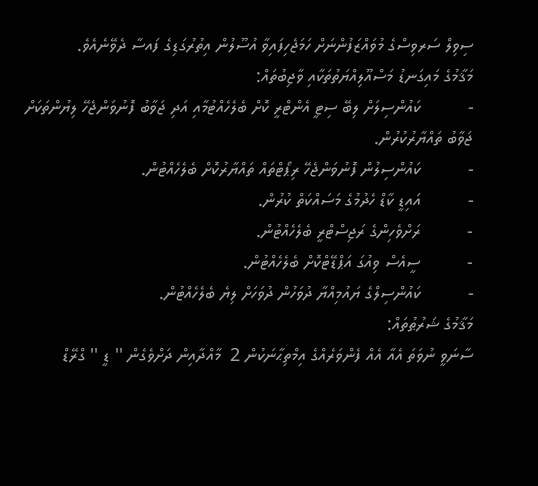ސިވިލް ސަރވިސްގެ މުވައްޒަފުންނަށް ހަމަޖެހިފައިވާ އުސޫލުން އިތުރުގަޑިގެ ފައސާ ދެވޭނެއެވެ.
މަޤާމުގެ މައިގަނޑު މަސްއޫލިއްޔަތުތަކާއި ވާޖިބުތައް:
-          ކައުންސިލަށް ލިބޭ ސިޓީ އެންޓްރީ ކޮށް ބެލެހެއްޓުމާއި އަދި ޖަވާބު ފޮނުވަންޖެހޭ ލިޔުންތަކަށް ޖަވާބު ތައްޔާރުކުރުން.
-          ކައުންސިލުން ފޮނުވަންޖެހޭ ރިޕޯޓްތައް ތައްޔާރުކޮށް ބެލެހެއްޓުން.
-          އައިޑީ ކާޑް ހެދުމުގެ މަސައްކަތް ކުރުން.
-          ރަށްވެހިންގެ ރަޖިސްޓްރީ ބެލެހެއްޓުން.
-          ސީއެސް ވިއުގަ އަޕްޑޭޓްކޮށް ބެލެހެއްޓުން.
-          ކައުންސިލްގެ ޔައުމިއްޔާ ދުވަހުން ދުވަހަށް ލިޔެ ބެލެހެއްޓުން.
މަޤާމުގެ ޝަރުޠުތައް:
ސާނަވީ ނުވަތަ އެއާ އެއް ފެންވަރެއްގެ އިމްތިޙާނަކުން 2  މާއްދާއިން ދަށްވެގެން '' ޑީ '' ގްރޭޑް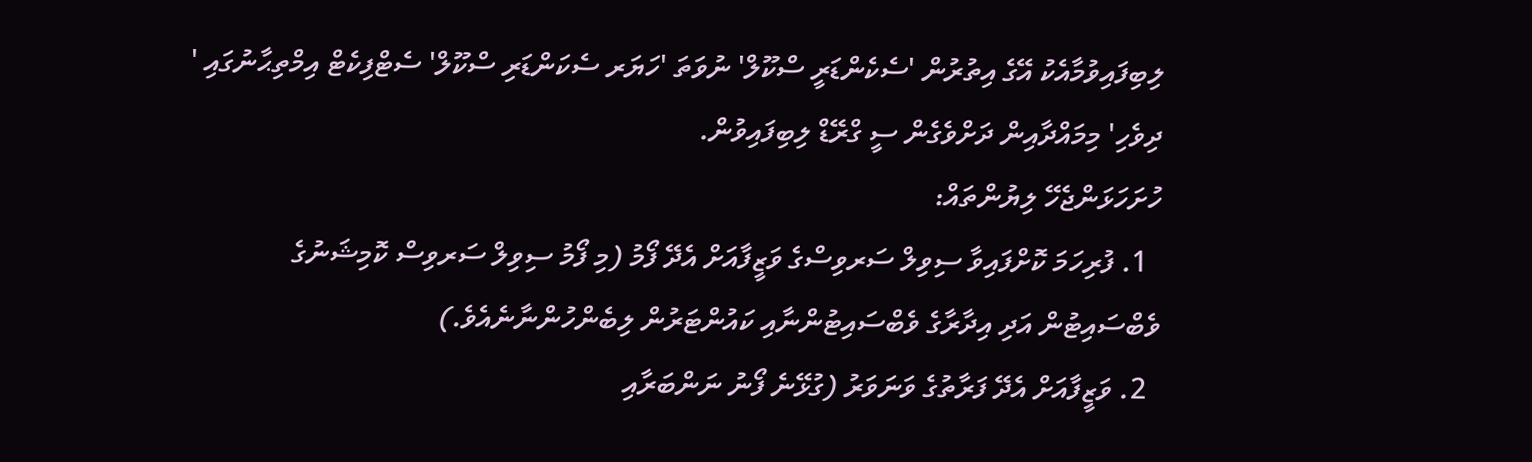ލިބިފައިވުމާއެކު އޭގެ އިތުރުން 'ސެކެންޑަރީ ސްކޫލް' ނުވަތަ 'ހަޔަރ ސެކަންޑަރި ސްކޫލް' ސެޓްފިކެޓް އިމްތިޙާނުގައި ' ދިވެހި' މިމައްދާއިން ދަށްވެގެން ސީ ގްރޭޑް ލިބިފައިވުން.
ހުށަހަޅަންޖެހޭ ލިޔުންތައް:
  1. ފުރިހަމަ ކޮށްފައިވާ ސިވިލް ސަރވިސްގެ ވަޒީފާއަށް އެދޭ ފޯމު (މި ފޯމު ސިވިލް ސަރވިސް ކޮމިޝަނުގެ ވެބްސައިޓުން އަދި އިދާރާގެ ވެބްސައިޓުންނާއި ކައުންޓަރުން ލިބެންހުންނާނެއެވެ.)
  2. ވަޒީފާއަށް އެދޭ ފަރާތުގެ ވަނަވަރު (ގުޅޭނެ ފޯނު ނަންބަރާއި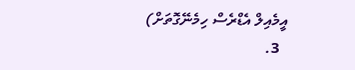އީމެއިލް އެޑްރެސް ހިމެނޭގޮތަށް)
  3.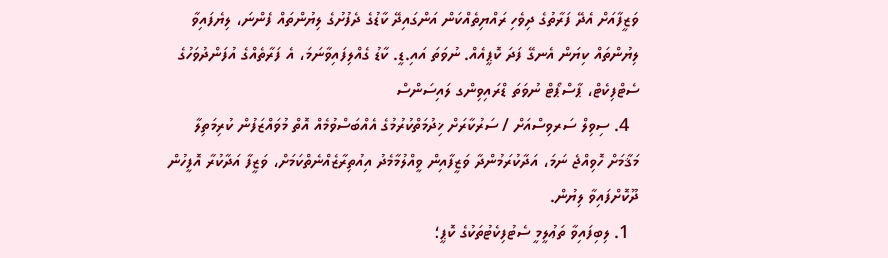ވަޒީފާއަށް އެދޭ ފަރާތުގެ ދިވެހި ރައްޔިތެއްކަން އަންގައިދޭ ކާޑުގެ ދެފުށުގެ ލިޔުންތައް ފެންނަ، ލިޔެފައިވާ ލިޔުންތައް ކިޔަން އެނގޭ ފަދަ ކޮޕީއެއް. ނުވަތަ އައި.ޑީ. ކާޑު ގެއްލިފައިވާނަމަ، އެ ފަރާތެއްގެ އުފަންދުވަހުގެ ސެޓްފިކެޓް، ޕާސްޕޯޓް ނުވަތަ ޑްރައިވިންގ ލައިސަންސް
  4. ސިވިލް ސަރވިސްއަށް / ސަރުކާރަށް ޚިދުމަތްކުރުމުގެ އެއްބަސްވުމެއް އޮތް މުވައްޒަފުން ކުރިމަތިލާ މަޤާމަށް ހޮވިއްޖެ ނަމަ، އަދާކުރަމުންދާ ވަޒީފާއިން ވީއްލުމާމެދު އިއުތިރާޒެއްނެތްކަމަށް، ވަޒީފާ އަދާކުރާ އޮފީހުން ދޫކޮށްފައިވާ ލިޔުން.
  1. ލިބިފައިވާ ތަޢުލީމީ ސެޓުފިކެޓުތަކުގެ ކޮޕީ؛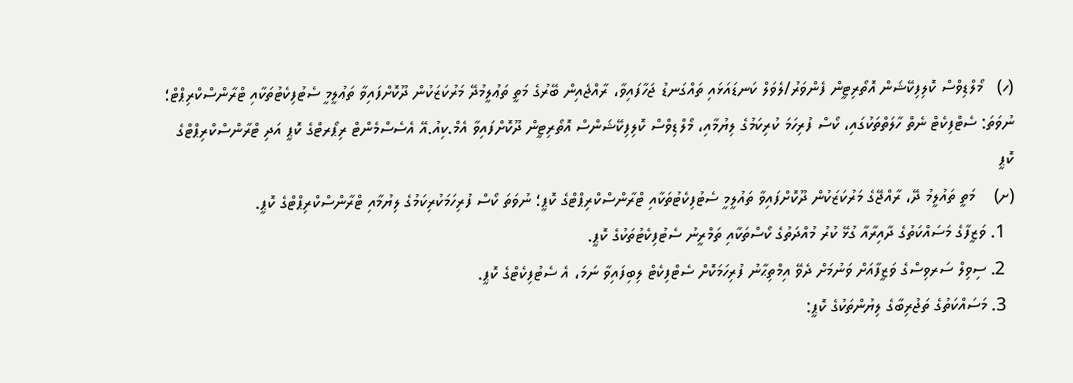(ހ)   މޯލްޑިވްސް ކޮލިފިކޭޝަން އޮތޯރިޓީން ފެންވަރު/ލެވަލް ކަނޑައަޅައި ތައްގަނޑު ޖަހާފައިވާ، ރާއްޖެއިން ބޭރުގެ މަތީ ތަޢުލީމުދޭ މަރުކަޒަކުން ދޫކޮށްފައިވާ ތަޢުލީމީ ސެޓުފިކެޓުތަކާއި ޓްރާންސްކްރިޕްޓް؛ ނުވަތަ: ސެޓްފިކެޓް ނެތް ހާލަތްތަކުގައި، ކޯސް ފުރިހަމަ ކުރިކަމުގެ ލިޔުމާއި، މޯލްޑިވްސް ކޮލިފިކޭޝަންސް އޮތޯރިޓީން ދޫކޮށްފައިވާ އެމް.ކިއު.އޭ އެސެސްމެންޓް ރިޕޯރޓްގެ ކޮޕީ އަދި ޓްރާންސްކްރިޕްޓްގެ ކޮޕީ
(ށ)    މަތީ ތައުލީމު ދޭ، ރާއްޖޭގެ މަރުކަޒަކުން ދޫކޮށްފައިވާ ތައުލީމީ ސެޓުފިކެޓުތަކާއި ޓްރާންސްކްރިޕްޓްގެ ކޮޕީ؛ ނުވަތަ ކޯސް ފުރިހަމަކުރިކަމުގެ ލިޔުމާއި ޓްރާންސްކްރިޕްޓްގެ ކޮޕީ.
  1. ވަޒީފާގެ މަސައްކަތުގެ ދާއިރާއާ ގުޅޭ ކުރު މުއްދަތުގެ ކޯސްތަކާއި ތަމްރީނު ސެޓުފިކެޓުތަކުގެ ކޮޕީ.
  2. ސިވިލް ސަރވިސްގެ ވަޒީފާއަށް ވަނުމަށް ދެވޭ އިމްތިޙާނު ފުރިހަމަކޮށް ސެޓްފިކެޓް ލިބިފައިވާ ނަމަ، އެ ސެޓުފިކެޓްގެ ކޮޕީ.
  3. މަސައްކަތުގެ ތަޖުރިބާގެ ލިޔުންތަކުގެ ކޮޕީ: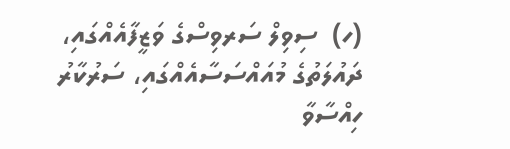(ހ)  ސިވިލް ސަރވިސްގެ ވަޒީފާއެއްގައި، ދައުލަތުގެ މުއައްސަސާއެއްގައި، ސަރުކާރު ހިއްސާވާ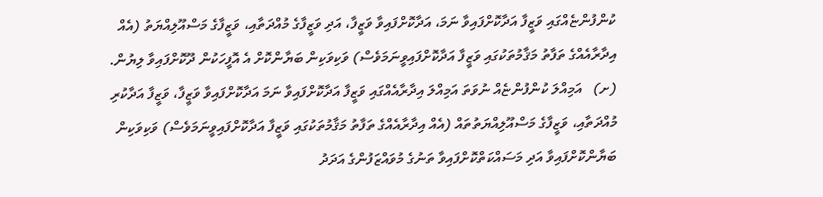ކުންފުންޏެއްގައި ވަޒީފާ އަދާކޮށްފައިވާ ނަމަ، އަދާކޮށްފައިވާ ވަޒީފާ، އަދި ވަޒީފާގެ މުއްދަތާއި، ވަޒީފާގެ މަސްއޫލިއްޔަތު (އެއް އިދާރާއެއްގެ ތަފާތު މަޤާމުތަކުގައި ވަޒީފާ އަދާކޮށްފައިވީނަމަވެސް) ވަކިވަކިން ބަޔާންކޮށް އެ އޮފީހަކުން ދޫކޮށްފައިވާ ލިޔުން.
(ށ)   އަމިއްލަ ކުންފުންޏެއް ނުވަތަ އަމިއްލަ އިދާރާއެއްގައި ވަޒީފާ އަދާކޮށްފައިވާ ނަމަ އަދާކޮށްފައިވާ ވަޒީފާ، ވަޒީފާ އަދާކުރި މުއްދަތާއި، ވަޒީފާގެ މަސްއޫލިއްޔަތުތައް (އެއް އިދާރާއެއްގެ ތަފާތު މަޤާމުތަކުގައި ވަޒީފާ އަދާކޮށްފައިވީނަމަވެސް) ވަކިވަކިން ބަޔާންކޮށްފައިވާ އަދި މަސައްކަތްކޮށްފައިވާ ތަނުގެ މުވައްޒަފުންގެ އަދަދު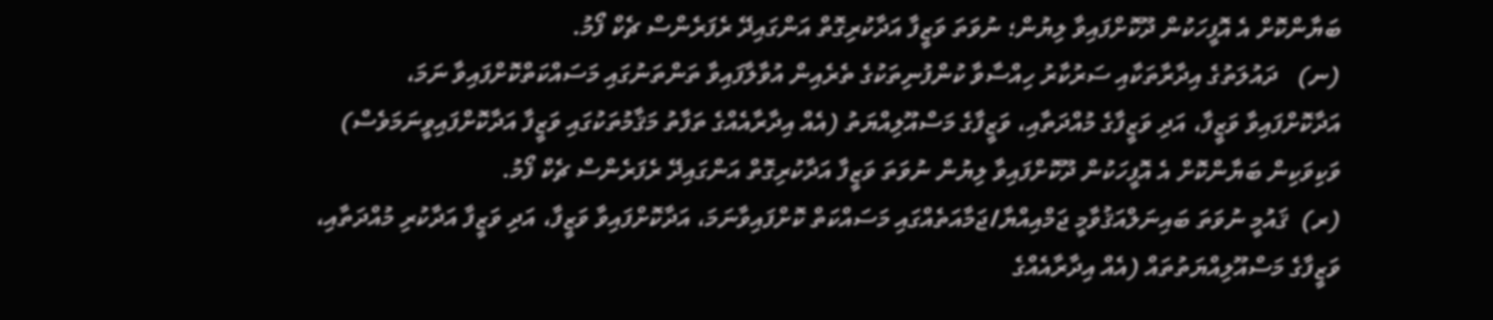ބަޔާންކޮށް އެ އޮފީހަކުން ދޫކޮށްފައިވާ ލިޔުން؛ ނުވަތަ ވަޒީފާ އަދާކުރިގޮތް އަންގައިދޭ ރެފަރެންސް ޗެކް ފޯމު.
(ނ)   ދައުލަތުގެ އިދާރާތަކާއި ސަރުކާރު ހިއްސާވާ ކުންފުނިތަކުގެ ތެރެއިން އުވާލާފައިވާ ތަންތަނުގައި މަސައްކަތްކޮށްފައިވާ ނަމަ،  އަދާކޮށްފައިވާ ވަޒީފާ، އަދި ވަޒީފާގެ މުއްދަތާއި، ވަޒީފާގެ މަސްއޫލިއްޔަތު (އެއް އިދާރާއެއްގެ ތަފާތު މަޤާމުތަކުގައި ވަޒީފާ އަދާކޮށްފައިވީނަމަވެސް) ވަކިވަކިން ބަޔާންކޮށް އެ އޮފީހަކުން ދޫކޮށްފައިވާ ލިޔުން ނުވަތަ ވަޒީފާ އަދާކުރިގޮތް އަންގައިދޭ ރެފަރެންސް ޗެކް ފޯމު.
(ރ)  ޤައުމީ ނުވަތަ ބައިނަލްއަޤުވާމީ ޖަމްއިއްޔާ/ޖަމާއަތެއްގައި މަސައްކަތް ކޮށްފައިވާނަމަ، އަދާކޮށްފައިވާ ވަޒީފާ، އަދި ވަޒީފާ އަދާކުރި މުއްދަތާއި، ވަޒީފާގެ މަސްއޫލިއްޔަތުތައް (އެއް އިދާރާއެއްގެ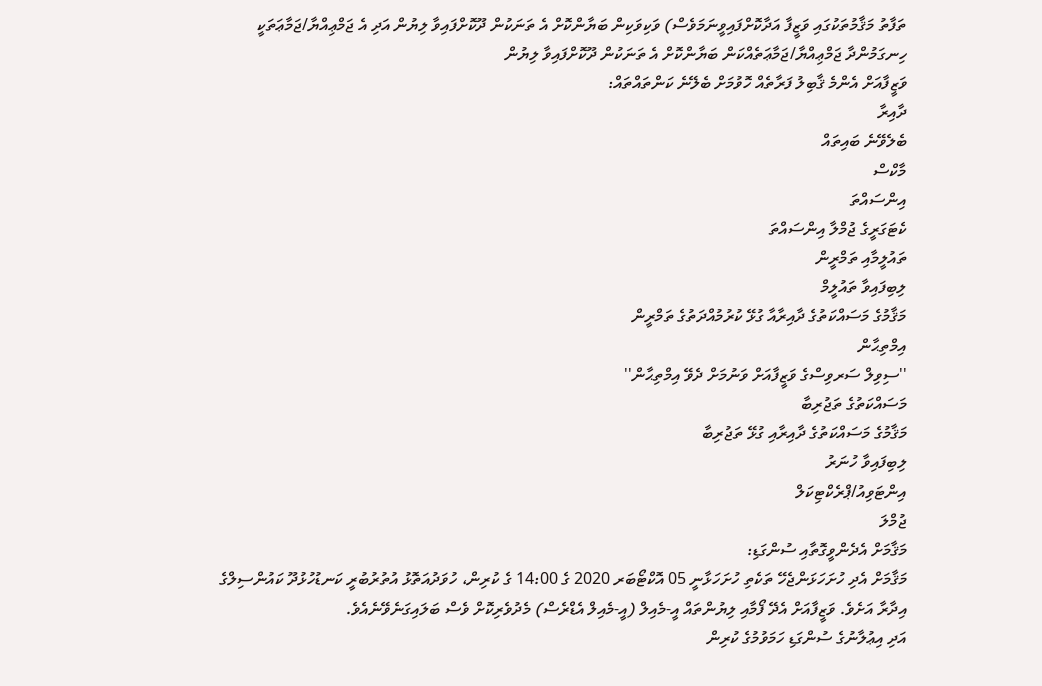ތަފާތު މަޤާމުތަކުގައި ވަޒީފާ އަދާކޮށްފައިވީނަމަވެސް) ވަކިވަކިން ބަޔާންކޮށް އެ ތަނަކުން ދޫކޮށްފައިވާ ލިޔުން އަދި އެ ޖަމްޢިއްޔާ/ޖަމާޢަތަކީ ހިނގަމުންދާ ޖަމްޢިއްޔާ/ޖަމާޢަތެއްކަން ބަޔާންކޮށް އެ ތަނަކުން ދޫކޮށްފައިވާ ލިޔުން
ވަޒީފާއަށް އެންމެ ޤާބިލު ފަރާތެއް ހޮވުމަށް ބެލޭނެ ކަންތައްތައް:
ދާއިރާ
ބެލެވޭނެ ބައިތައް
މާކްސް
އިންސައްތަ
ކެޓަގަރީގެ ޖުމްލާ އިންސައްތަ
ތައުލީމާއި ތަމްރީން
ލިބިފައިވާ ތައުލީމް
މަޤާމުގެ މަސައްކަތުގެ ދާއިރާއާ ގުޅޭ ކުރުމުއްދަތުގެ ތަމްރީން
އިމްތިޙާން
''ސިވިލް ސަރވިސްގެ ވަޒީފާއަށް ވަނުމަށް ދެވޭ އިމްތިޙާން''
މަސައްކަތުގެ ތަޖުރިބާ
މަޤާމުގެ މަސައްކަތުގެ ދާއިރާއި ގުޅޭ ތަޖުރިބާ
ލިބިފައިވާ ހުނަރު
އިންޓަވިއު/ޕްރެކްޓިކަލް
ޖުމްލަ
މަޤާމަށް އެދެންވީގޮތާއި ސުންގަޑި:
މަޤާމަށް އެދި ހުށަހަޅަންޖެހޭ ތަކެތި ހުށަހަޅާނީ 05 އޮކްޓޯބަރ 2020 ގެ 14:00 ގެ ކުރިން، ހުވަދުއަތޮޅު އުތުރުބުރީ ކަނޑުހުޅުދޫ ކައުންސިލްގެ އިދާރާ އަށެވެ. ވަޒީފާއަށް އެދޭ ފޯމާއި ލިޔުންތައް އީ-މެއިލް (އީ-މެއިލް އެޑްރެސް) މެދުވެރިކޮށް ވެސް ބަލައިގަނެވޭނެއެވެ.
އަދި އިޢުލާނުގެ ސުންގަޑި ހަމަވުމުގެ ކުރިން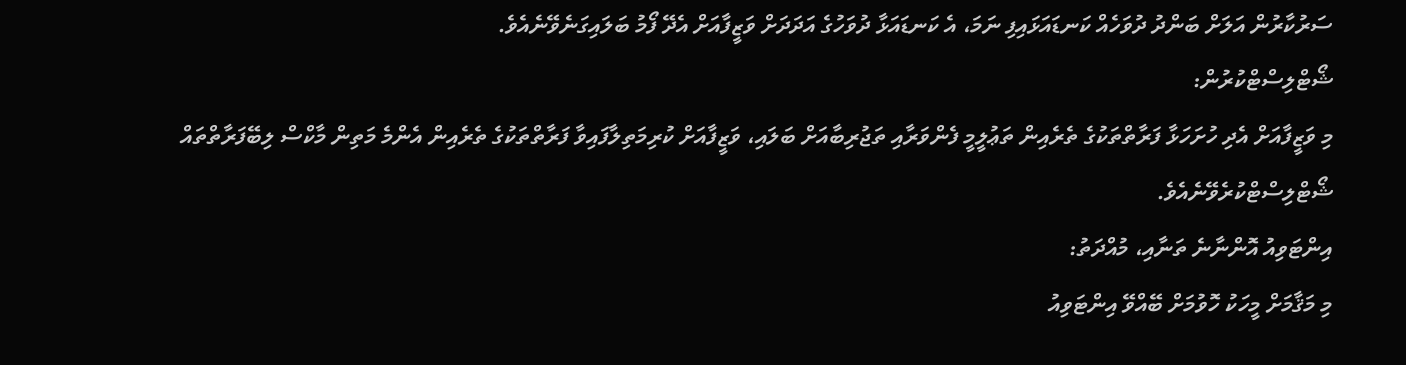ސަރުކާރުން އަލަށް ބަންދު ދުވަހެއް ކަނޑައަޅައިފި ނަމަ، އެ ކަނޑައަޅާ ދުވަހުގެ އަދަދަށް ވަޒީފާއަށް އެދޭ ފޯމު ބަލައިގަނެވޭނެއެވެ.
ޝޯޓްލިސްޓްކުރުން:
މި ވަޒީފާއަށް އެދި ހުށަހަޅާ ފަރާތްތަކުގެ ތެރެއިން ތަޢުލީމީ ފެންވަރާއި ތަޖުރިބާއަށް ބަލައި، ވަޒީފާއަށް ކުރިމަތިލާފައިވާ ފަރާތްތަކުގެ ތެރެއިން އެންމެ މަތިން މާކްސް ލިބޭފަރާތްތައް ޝޯޓްލިސްޓްކުރެވޭނެއެވެ.
އިންޓަވިއު އޮންނާނެ ތަނާއި، މުއްދަތު:
މި މަޤާމަށް މީހަކު ހޮވުމަށް ބޭއްވޭ އިންޓަވިއު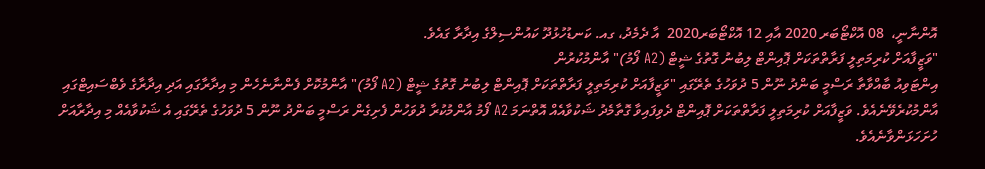އޮންނާނީ،  08 އޮކްޓޯބަރ 2020 އާއި 12 އޮކްޓޯބަރ2020  އާ ދެމެދު، ގއ. ކަނޑުހުޅުދޫ ކައުންސިލްގެ އިދާރާ ގައެވެ.
"ވަޒީފާއަށް ކުރިމަތިލީ ފަރާތްތަކަށް ޕޮއިންޓް ލިބުނު ގޮތުގެ ޝީޓް (A2 ފޯމު)" އާންމުކުރުން
އިންޓަވިއު ބާއްވާތާ ރަސްމީ ބަންދު ނޫން 5 ދުވަހުގެ ތެރޭގައި "ވަޒީފާއަށް ކުރިމަތިލީ ފަރާތްތަކަށް ޕޮއިންޓް ލިބުނު ގޮތުގެ ޝީޓް (A2 ފޯމު)" އާންމުކޮށް ފެންނާނެހެން މި އިދާރާގައި އަދި އިދާރާގެ ވެބްސައިޓްގައި އާންމުކުރެވޭނެއެވެ. ވަޒީފާއަށް ކުރިމަތިލީ ފަރާތްތަކަށް ޕޮއިންޓް ދެވިފައިވާ ގޮތާމެދު ޝަކުވާއެއް އޮތްނަމަ A2 ފޯމު އާންމުކުރާ ދުވަހުން ފެށިގެން ރަސްމީ ބަންދު ނޫން 5 ދުވަހުގެ ތެރޭގައި އެ ޝަކުވާއެއް މި އިދާރާއަށް ހުށަހަޅަންވާނެއެވެ.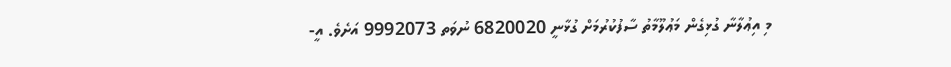މި އިޢުލާނާ ގުޅިގެން މަޢުލޫމާތު ސާފުކުރުމަށް ގުޅާނީ 6820020 ނުވަތ 9992073 އަށެވެ. އީ-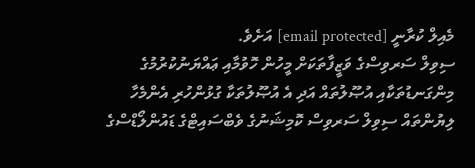މެއިލް ކުރާނީ [email protected] އަށެވެ.
ސިވިލް ސަރވިސްގެ ވަޒީފާތަކަށް މީހުން ހޮވުމާއި ޢައްޔަނުކުރުމުގެ މިންގަނޑުތަކާއި އުޞޫލުތައް އަދި އެ އުޞޫލުތަކާ ގުޅުންހުރި އެންމެހާ ލިޔުންތައް ސިވިލް ސަރވިސް ކޮމިޝަނުގެ ވެބްސައިޓްގެ ޑައުންލޯޑްސްގެ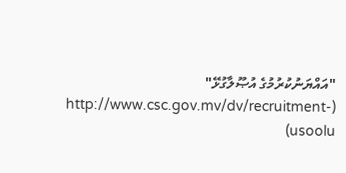"އައްޔަނުކުރުމުގެ އުޞޫލާގުޅޭ" (http://www.csc.gov.mv/dv/recruitment-usoolu)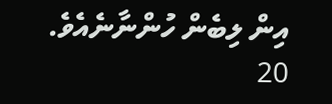އިން ލިބެން ހުންނާނެއެވެ.
20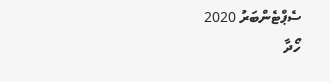ސެޕްޓެންބަރު 2020
ހޯދާ